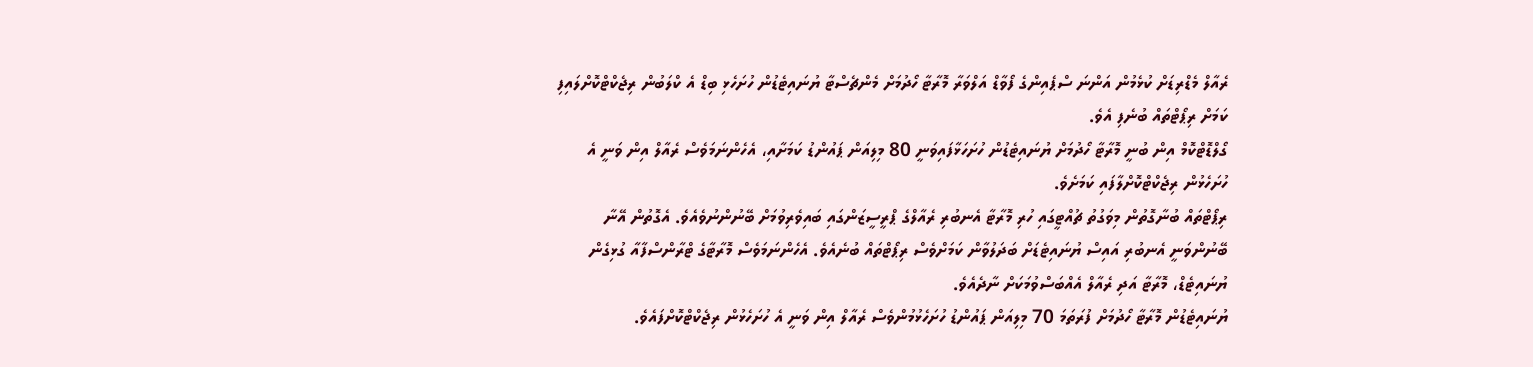ރެއާލް މެޑްރިޑަށް ކުޅެމުން އަންނަ ސްޕެއިންގެ ފޯވާޑް އަލްވަރާ މޮރާޓާ ހޯދުމަށް މެންޗެސްޓާ ޔުނައިޓެޑުން ހުށަހެޅި ބިޑް އެ ކްލަބުން ރިޖެކްޓްކޮށްލައިފި ކަމަށް ރިޕޯޓްތައް ބުނެފި އެވެ.
ގޯލްޑޮޓްކޮމް އިން ބުނީ މޮރާޓާ ހޯދުމަށް ޔުނައިޓެޑުން ހުށަހަޅާފައިވަނީ 80 މިލިއަން ޕައުންޑު ކަމަށާއި، އެހެންނަމަވެސް ރެއާލް އިން ވަނީ އެ ހުށަހެޅުން ރިޖެކްޓްކޮށްލާފައި ކަމަށެވެ.
ރިޕޯޓްތައް ބުނާގޮތުން މިވަގުތު ޗުއްޓީގައި ހުރި މޮރާޓާ އެނބުރި ރެއާލްގެ ޕްރީސީޒަންގައި ބައިވެރިވުމަށް ބޭނުންނުވެއެވެ. އެގޮތުން އޭނާ ބޭނުންވަނީ އެނބުރި އައިސް ޔުނައިޓެޑަށް ބަދަލުވާން ކަމަށްވެސް ރިޕޯޓްތައް ބުނެއެވެ. އެހެންނަމަވެސް މޮރާޓާގެ ޓްރާންސްފާއާ ގުޅިގެން ޔުނައިޓެޑް، މޮރާޓާ އަދި ރެއާލް އެއްބަސްވުމަކަށް ނާދެއެވެ.
ޔުނައިޓެޑުން މޮރާޓާ ހޯދުމަށް ފުރަތަމަ 70 މިލިއަން ޕައުންޑު ހުށަހެޅުމުންވެސް ރެއާލް އިން ވަނީ އެ ހުށަހެޅުން ރިޖެކްޓްކޮށްފައެވެ.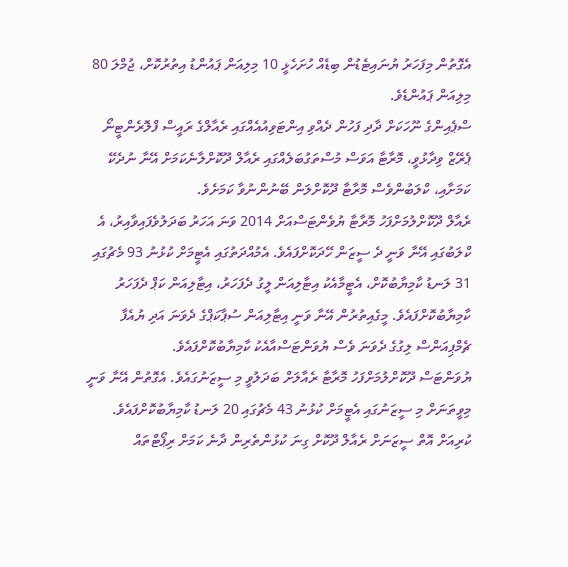އެގޮތުން މިފަހަރު ޔުނައިޓެޑުން ބިޑެއް ހުށަހެޅީ 10 މިލިއަން ޕައުންޑު އިތުރުކޮށް، ޖުމްލަ 80 މިލިއަން ޕައުންޑެވެ.
ސްޕެއިންގެ ނޫހަކަށް ދާދި ފަހުން ދެއްވި އިންޓަވިއުއެއްގައި ރެއާލްގެ ރައީސް ފްލޮރެންޓީނޯ ޕެރޭޒް ވިދާޅުވީ، މޮރާޓާ އަވަސް މުސްތަގުބަލެއްގައި ރެއާލް ދޫކޮށްލާނެކަމަށް އޭނާ ނުދެކޭ ކަމަށާއި، ކްލަބުންވެސް މޮރާޓާ ދޫކޮށްލަން ބޭނުންނުވާ ކަމަށެވެ.
ރެއާލް ދޫކޮށްލުމަށްފަހު މޮރާޓާ ޔުވެންޓަސްއަށް 2014 ވަނަ އަހަރު ބަދަލުވެފައިވާއިރު، އެ ކްލަބުގައި އޭނާ ވަނީ ދެ ސީޒަން ހޭދަކޮށްފައެވެ. އެމުއްދަތުގައި އެޓީމަށް ކުޅުނު 93 މެޗުގައި 31 ލަނޑު ކާމިޔާބުކޮށް، އެޓީމާއެކު އިޓާލިއަން ލީގު ދެފަހަރު، އިޓާލިއަން ކަޕް ދެފަހަރު ކާމިޔާބުކޮށްފައެވެ. މީގެއިތުރުން އޭނާ ވަނީ އިޓާލިއަން ސުޕާކަޕްގެ ދެވަނަ އަދި ޔުއެފާ ޗެމްޕިއަންސް ލިގުގެ ދެވަނަ ވެސް ޔުވަންޓަސްއާއެކު ކާމިޔާބުކޮށްފައެވެ.
ޔުވަންޓަސް ދޫކޮށްލުމަށްފަހު މޮރާޓާ ރެއާލަށް ބަދަލުވީ މި ސީޒަނުގައެވެ. އެގޮތުން އޭނާ ވަނީ މިވީތަނަށް މި ސީޒަނުގައި އެޓީމަށް ކުޅުނު 43 މެޗުގައި 20 ލަނޑު ކާމިޔާބުކޮށްފައެވެ.
ކުރިއަށް އޮތް ސީޒަނަށް ރެއާލް ދޫކޮށް ގިނަ ކުޅުންތެރިން ދާނެ ކަމަށް ރިޕޯޓްތައް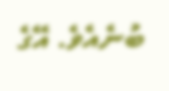ބުނެއެވެ. އޭގެ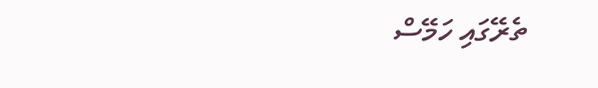ތެރޭގައި ހަމޭސް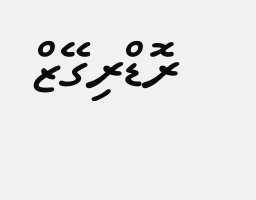ރޮޑްރިގޭޒް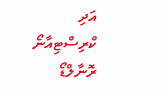އަދި ކްރިސްޓިއާނޯ ރޮނާލްޑޯ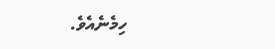ހިމެނެއެވެ.